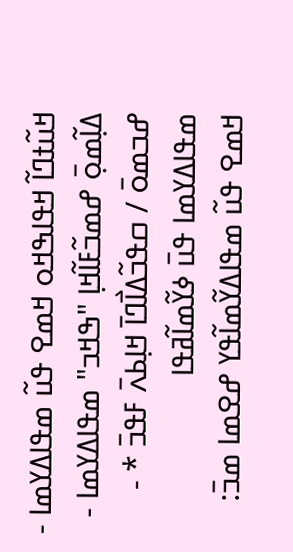ߞߎ߬ߙߣߊ߬ ߞߟߊߒߞߋ ߞߘߐ ߟߎ߬ ߘߟߊߡߌߘߊ - ߡߊ߲߬ߘߋ߲߫ ߝߘߏ߬ߓߊ߬ߞߊ߲ "ߒߞߏ" ߘߟߊߡߌߘߊ - ߝߏߘߋ߫ / ߛߟߏ߬ߡߊ߯ߣߊ߫ ߞߊ߲ߕߍ߫ ߓߟߏ߫ * - ߘߟߊߡߌߘߊ ߟߎ߫ ߦߌ߬ߘߊ߬ߥߟߊ
ߞߘߐ ߟߎ߬ ߘߟߊߡߌ߬ߘߊ߬ߟߌ ߝߐߘߊ ߘߏ߫: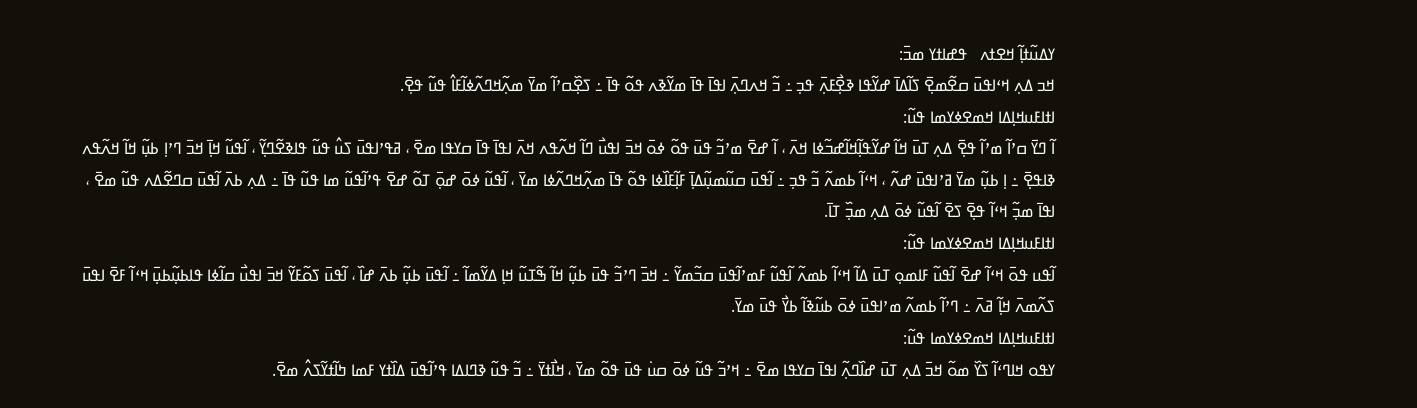ߌߡߎ߬ߙߊ߲߬ ߞߐߙߍ   ߟߝߊߙߌ ߘߏ߫:
ߞߏ ߡߍ߲ ߞߵߊߟߎ߫ ߛߐ߬ߘߐ߲߫ ߖߊ߬ߡߊ߫ ߝߌ߬ߟߊ ߢߐ߲߯ߓߍ߲߫ ߟߏ߲ ߸ ߏ߬ ߞߍߣߍ߲߫ ߊߟߊ߫ ߟߊ߫ ߘߌ߬ߢߍ ߟߋ߬ ߟߊ߫ ߸ ߖߐ߲߰ߛߴߊ߬ ߘߌ߫ ߘߍ߲߬ߞߣߍ߬ߦߊ߬ߓߊ߮ ߟߎ߬ ߟߐ߲߫.
ߊߙߊߓߎߞߊ߲ߡߊ ߞߘߐߦߌߘߊ ߟߎ߬:
ߊ߬ ߣߌ߫ ߛߴߊ߬ ߘߴߊ߬ ߟߐ߲߫ ߡߍ߲ ߠߎ߫ ߞߊ߬ ߝߌ߬ߟߊ߲߬ߞߊ߬ߝߏ߬ߦߊ ߞߍ߫ ، ߊ߬ ߝߐ߫ ߘߴߏ߬ ߟߎ߫ ߟߋ߬ ߦߋ߫ ߞߏ߫ ߊߟߎ߯ ߣߊ߬ ߞߍ߬ߟߍ ߞߍ߫ ߊߟߊ߫ ߟߊ߫ ߛߌߟߊ ߘߐ߫ ، ߥߟߴߊߟߎ߫ ߖߎ߮ ߟߎ߬ ߟߊߢߐ߬ߣߌ߲߬ ، ߊ߬ߟߎ߬ ߞߊ߲߫ ߞߏ߫ ߣߴߊ߲ ߕߎ߲߬ ߞߊ߬ ߞߍ߬ߟߍ ߢߊߟߐ߲߫ ߸ ߊ߲ ߕߎ߲߬ ߘߌ߫ ߥߴߊߟߎ߫ ߝߍ߬ ، ߞߵߊ߬ ߕߘߍ߬ ߏ߬ ߟߏ߲ ߸ ߊ߬ߟߎ߫ ߛߎ߬ߘߎ߲߬ߡߊ߲߫ ߓߊ߲߬ߓߊ߰ߦߊ ߟߋ߬ ߟߊ߫ ߘߍ߲߬ߞߣߍ߬ߦߊ ߘߌ߫ ، ߊ߬ߟߎ߬ ߦߋ߫ ߝߋ߲߫ ߠߋ߬ ߝߐ߫ ߟߴߊ߬ߟߎ߬ ߘߊ ߟߎ߬ ߟߊ߫ ߸ ߡߍ߲ ߕߍ߫ ߊ߬ߟߎ߫ ߛߣߐ߬ߡߍ ߟߎ߬ ߘߐ߫ ، ߊߟߊ߫ ߘߏ߲߬ ߞߵߊ߬ ߟߐ߲߫ ߖߐ߫ ߊ߬ߟߎ߬ ߦߋ߫ ߡߍ߲ ߘߏ߲߰ ߠߊ߫.
ߊߙߊߓߎߞߊ߲ߡߊ ߞߘߐߦߌߘߊ ߟߎ߬:
ߊ߬ߟߎ ߟߋ߫ ߞߵߊ߬ ߝߐ߫ ߊ߬ߟߎ߬ ߓߊߘߋ߲ ߠߎ߫ ߡߊ߬ ߞߵߊ߬ ߕߘߍ߬ ߊ߬ߟߎ߬ ߓߘߴߊ߬ߟߎ߫ ߛߏ߬ߘߌ߬ ߸ ߞߏ߫ ߣߴߏ߬ ߟߎ߫ ߕߎ߲߬ ߞߊ߬ ߒ߬ߠߎ߬ ߞߊ߲ ߡߌ߬ߘߊ߬ ߸ ߊ߬ߟߎ߫ ߕߎ߲߬ ߕߍ߫ ߝߊ߰ ، ߊ߬ߟߎ߫ ߖߋ߬ߓߌ߬ ߞߏ߫ ߊߟߎ߯ ߛߊ߬ߦߊ ߟߊߕߎ߲߬ߕߎ߲߫ ߞߵߊ߬ ߓߐ߫ ߊߟߎ߫ ߖߍ߬ߘߍ߫ ߞߊ߲߬ ߥߍ߫ ߸ ߣߴߊ߬ ߕߘߍ߬ ߘߴߊߟߎ߫ ߦߋ߫ ߕߎ߬ߢߊ߬ ߕߌ߯ ߟߎ߫ ߘߌ߫.
ߊߙߊߓߎߞߊ߲ߡߊ ߞߘߐߦߌߘߊ ߟߎ߬:
ߌߟߋ ߞߊߣߵߊ߬ ߖߌ߰ ߘߋ߬ ߞߏ߫ ߡߍ߲ ߠߎ߫ ߝߊ߰ߣߍ߲߬ ߊߟߊ߫ ߛߌߟߊ ߘߐ߫ ߸ ߞߴߏ߬ ߟߎ߬ ߦߋ߫ ߛߎ߭ ߟߎ߫ ߟߋ߬ ߘߌ߫ ، ߞߊ߯ߙߌ߫ ߸ ߏ߬ ߟߎ߬ ߢߣߊߡߊ ߟߴߊ߬ߟߎ߫ ߡߊ߰ߙߌ ߓߘߊ ߤߊ߬ߙߌ߬ߖߍ߮ ߘߐ߫.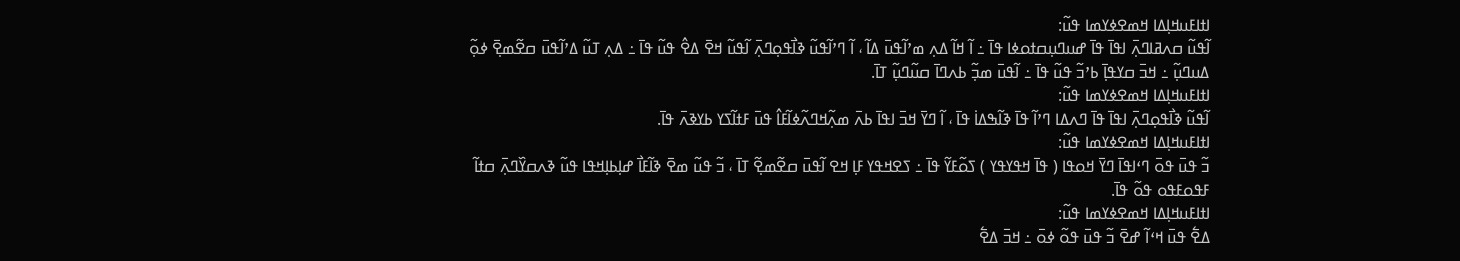ߊߙߊߓߎߞߊ߲ߡߊ ߞߘߐߦߌߘߊ ߟߎ߬:
ߊ߬ߟߎ߬ ߛߍߥߊߣߍ߲߫ ߊߟߊ߫ ߟߊ߫ ߝߎߣߎ߲ߛߙߋߦߊ ߟߊ߫ ߸ ߊ߬ ߞߊ߬ ߡߍ߲ ߘߴߊ߬ߟߎ߫ ߡߊ߬ ، ߊ߬ ߣߴߊ߬ߟߎ߬ ߢߊ߯ߟߋ߲ߣߍ߲߫ ߊ߬ߟߎ߬ ߞߐ߫ ߡߐ߮ ߟߎ߬ ߟߊ߫ ߸ ߡߍ߲ ߠߎ߬ ߡߴߊ߬ߟߎ߫ ߛߐ߬ߘߐ߲߫ ߦߋ߲߬ ߡߎߣߎ߲߬ ߸ ߞߏ߫ ߛߌߟߊ߲߫ ߕߴߏ߬ ߟߎ߬ ߟߊ߫ ߸ ߊ߬ߟߎ߫ ߘߏ߲߬ ߕߍߣߊ߫ ߛߎ߬ߣߎ߲߬ ߠߊ߫.
ߊߙߊߓߎߞߊ߲ߡߊ ߞߘߐߦߌߘߊ ߟߎ߬:
ߊ߬ߟߎ߬ ߢߊ߯ߟߋ߲ߣߍ߲߫ ߊߟߊ߫ ߟߊ߫ ߣߍߡߊ ߣߴߊ߬ ߟߊ߫ ߢߊ߬ߒߡߊ߭ ߟߊ߫ ، ߊ߬ ߣߌ߫ ߞߏ߫ ߊߟߊ߫ ߕߍ߫ ߘߍ߲߬ߞߣߍ߬ߦߊ߬ߓߊ߮ ߟߎ߫ ߓߙߊ߬ߖߌ ߕߌߢߍ߫ ߟߊ߫.
ߊߙߊߓߎߞߊ߲ߡߊ ߞߘߐߦߌߘߊ ߟߎ߬:
ߏ߬ ߟߎ߫ ߟߋ߫ ߣߵߊߟߊ߫ ߣߌ߫ ߞߋߟߊ ( ߟߊ߫ ߞߟߌߟߌ ) ߖߋ߬ߓߌ߬ ߟߊ߫ ߸ ߖߐߞߟߌ ߓߊ߲ ߞߐ ߊ߬ߟߎ߫ ߛߐ߬ߘߐ߲߬ ߠߊ߫ ، ߏ߬ ߟߎ߬ ߘߐ߫ ߢߊ߬ߓߊ߯ ߝߊ߲ߕߊ߲ߞߟߊ ߟߎ߬ ߢߍߛߌ߰ߣߍ߲߫ ߛߙߊ߬ ߓߟߋߓߟߋ ߟߋ߬ ߟߊ߫.
ߊߙߊߓߎߞߊ߲ߡߊ ߞߘߐߦߌߘߊ ߟߎ߬:
ߡߐ߱ ߟߎ߫ ߞߵߊ߬ ߝߐ߫ ߏ߬ ߟߎ߫ ߟߋ߬ ߦߋ߫ ߸ ߞߏ߫ ߡߐ߱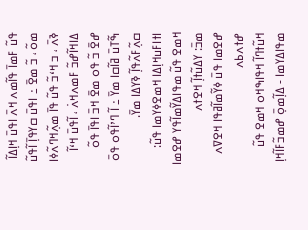ߟߎ߬ ߓߘߊ߫ ߟߊ߬ߘߍ ߞߍ߫ ߊߟߎ߫ ߞߊ߲ߡߊ߬ ߘߋ߬ ، ߏ߬ ߘߐ߫ ߸ ߊߟߎ߫ ߛߌߟߊ߲߫ ߊ߬ߟߎ߬ ߢߍ߫ ، ߏ ߞߵߏ߬ ߟߎ߬ ߟߊ߫ ߘߍ߲߬ߞߣߍ߬ߦߊ ߡߊߞߊ߬ߝߏ߬ ߓߘߍߞߍ߭ ، ߊ߬ߟߎ߫ ߞߵߊ߬ ߝߐ߫ ߏ߬ ߟߋ ߘߐ߫ ߞߏ߫ ߊߟߊ߫ ߟߋ߬ ߒ߬ߠߎ߫ ߥߊ߬ߛߊ ߘߌ߫ ߸ ߊ߬ ߣߴߊ߬ߟߋ ߟߋ߫ ߛߍ߲߬ߓߍ߬ߟߊ߲߬ ߢߌߡߊ ߘߌ߫.
ߊߙߊߓߎߞߊ߲ߡߊ ߞߘߐߦߌߘߊ ߟߎ߬:
ߞߘߐ ߟߎ߬ ߘߟߊߡߌ߬ߘߊ߬ߟߌ ߝߐߘߊ ߘߏ߫: ߌߡߎ߬ߙߊ߲߬ ߞߐߙߍ
ߝߐߘߊ ߟߎ߫ ߦߌ߬ߘߊ߬ߥߟߊ ߞߐߜߍ ߝߙߍߕߍ
ߞߎ߬ߙߣߊ߬ ߞߟߊߒߞߋ ߞߘߐ ߟߎ߬ ߘߟߊߡߌߘߊ - ߡߊ߲߬ߘߋ߲߫ ߝߘߏ߬ߓߊ߬ߞߊ߲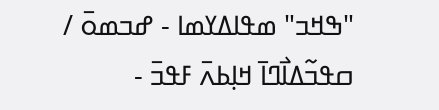"ߒߞߏ" ߘߟߊߡߌߘߊ - ߝߏߘߋ߫ / ߛߟߏ߬ߡߊ߯ߣߊ߫ ߞߊ߲ߕߍ߫ ߓߟߏ߫ -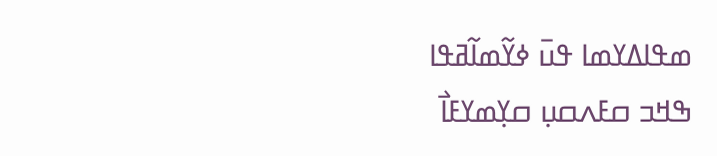ߘߟߊߡߌߘߊ ߟߎ߫ ߦߌ߬ߘߊ߬ߥߟߊ
ߒߞߏ ߛߓߍߛߎ߲ ߛߌ߲ߘߌߓߊ߯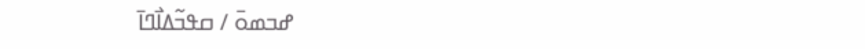ߝߏߘߋ߫ / ߛߟߏ߬ߡߊ߯ߣߊ߫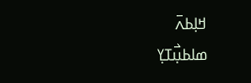ߞߊ߲ߕߍ߫
ߘߊߕߎ߲߯ߠߌ߲